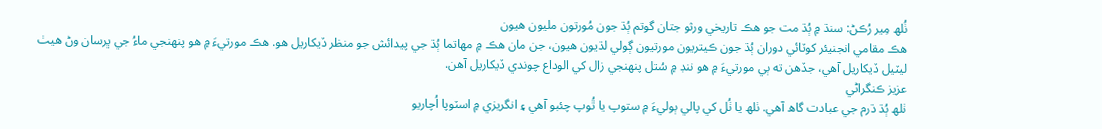ٺُلھ مِير رُڪڻ: سنڌ ۾ ٻُڌ مت جو ھڪ تاريخي ورثو جتان گوتم ٻُڌ جون مُورتون مليون ھيون
هڪ مقامي انجنيئر کوٽائي دوران ٻُڌ جون ڪيتريون مورتيون ڳولي لڌيون هيون، جن مان هڪ ۾ مهاتما ٻُڌ جي پيدائش جو منظر ڏيکاريل هو. هڪ مورتيءَ ۾ هو پنهنجي ماءُ جي ڀرسان وڻ هيٺ ليٽيل ڏيکاريل آهي، جڏهن ته ٻي مورتيءَ ۾ هو ننڊ ۾ سُتل پنهنجي زال کي الوداع چوندي ڏيکاريل آهن.
عزيز ڪنگراڻي
ٺلھ ٻُڌ ڌرم جي عبادت گاھ آهي. ٺلھ يا ٺُل کي پالي ٻوليءَ ۾ ستوپ يا ٿُوپ چئبو آهي ۽ انگريزي ۾ اسٽوپا اُچاريو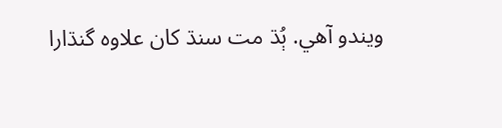ويندو آهي. ٻُڌ مت سنڌ کان علاوه گنڌارا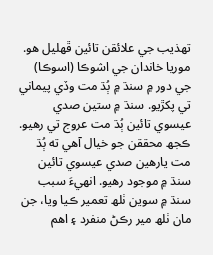تهذيب جي علائقن تائين ڦهليل هو. موريا خاندان جي اشوڪا (اسوڪا) جي دور ۾ سنڌ ۾ ٻُڌ مت وڏي پيماني تي پکڙيو. سنڌ ۾ ستين صدي عيسوي تائين ٻُڌ مت عروج تي رهيو. ڪجھ محققن جو خيال آهي ته ٻُڌ مت يارهين صدي عيسوي تائين سنڌ ۾ موجود رهيو. انهيءَ سبب سنڌ ۾ سوين ٺلھ تعمير ڪيا ويا، جن مان ٺلھ مير رڪڻ منفرد ۽ اهم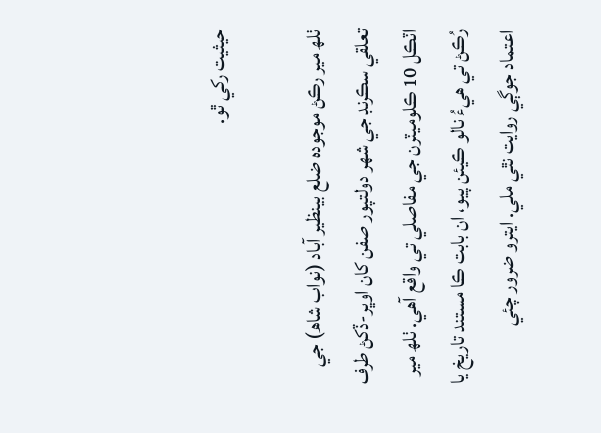حيثيت رکي ٿو.

ٺلھ مير رڪڻ موجوده ضلع بينظير آباد (نواب شاھ) جي تعلقي سڪرنڊ جي شهر دولتپور صفن کان اوڀر-ڏکڻ طرف اٽڪل 10 ڪلوميٽرن جي مفاصلي تي واقع آهي. ٺلھ مير رُڪڻ تي هيءُ نالو ڪيئن پيو، ان بابت ڪا مستند تاريخ يا اعتماد جوڳي روايت نٿي ملي. ايترو ضرور چئي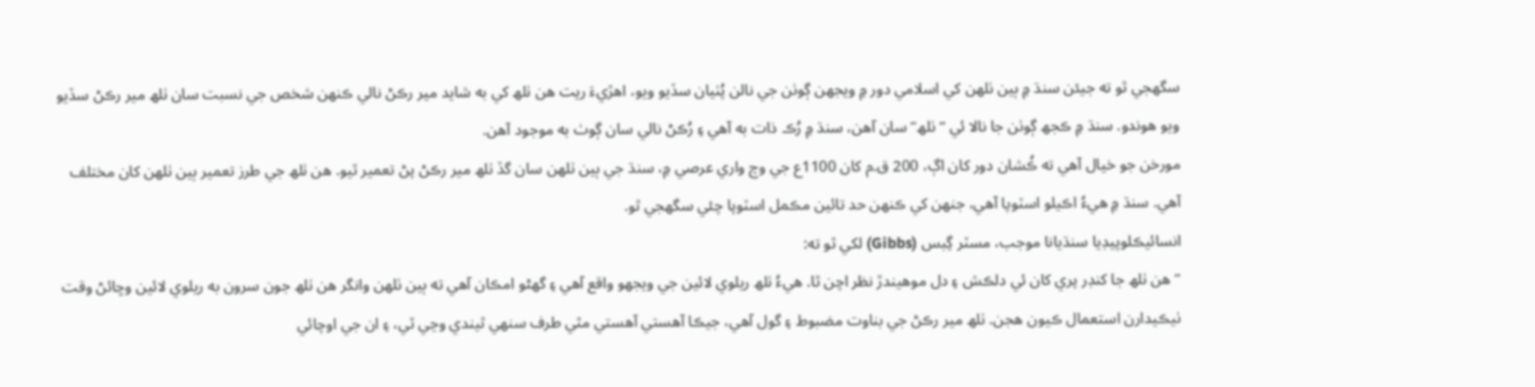سگهجي ٿو ته جيئن سنڌ ۾ ٻين ٺلھن کي اسلامي دور ۾ ويجهن ڳوٺن جي نالن پُٺيان سڏيو ويو، اهڙيءَ ريت هن ٺلھ کي به شايد مير رڪڻ نالي ڪنهن شخص جي نسبت سان ٺلھ مير رڪڻ سڏيو ويو هوندو. سنڌ ۾ ڪجھ ڳوٺن جا نالا ئي “ٺلھ” سان آهن، سنڌ ۾ رُڪ ذات به آهي ۽ رُڪڻ نالي سان ڳوٺ به موجود آهن.
مورخن جو خيال آهي ته ڪُشان دور کان اڳ، 200 ق.م کان 1100ع جي وچ واري عرصي ۾، سنڌ جي ٻين ٺلهن سان گڏ ٺلھ مير رڪڻ پڻ تعمير ٿيو. هن ٺلھ جي طرز تعمير ٻين ٺلهن کان مختلف آهي. سنڌ ۾ هيءُ اڪيلو اسٽوپا آهي، جنهن کي ڪنهن حد تائين مڪمل اسٽوپا چئي سگهجي ٿو.
انسائيڪلوپيڊيا سنڌيانا موجب، مسٽر گِبس (Gibbs) لکي ٿو ته:
”هن ٺلھ جا کنڊر پري کان ئي دلڪش ۽ دل موهيندڙ نظر اچن ٿا. هيءُ ٺلھ ريلوي لائين جي ويجهو واقع آهي ۽ گهڻو امڪان آهي ته ٻين ٺلهن وانگر هن ٺلھ جون سرون به ريلوي لائين وڇائڻ وقت ٺيڪيدارن استعمال ڪيون هجن. ٺلھ مير رڪڻ جي بناوت مضبوط ۽ گول آهي، جيڪا آهستي آهستي مٿي طرف سنهي ٿيندي وڃي ٿي، ۽ ان جي اوچائي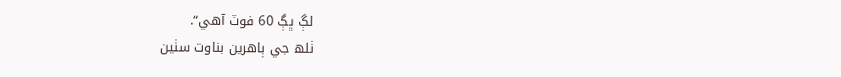لڳ ڀڳ 60 فوٽ آهي“.
ٺلھ جي ٻاهرين بناوت سٺين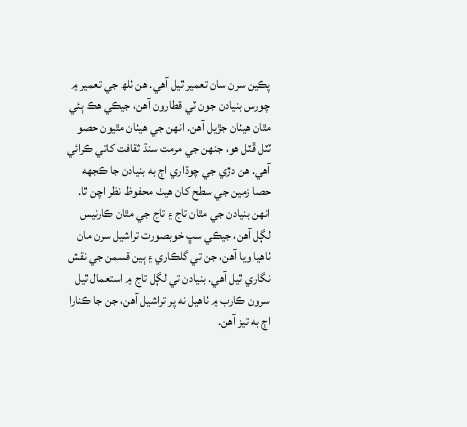پڪين سرن سان تعمير ٿيل آهي. هن ٺلھ جي تعمير ۾ چورس بنيادن جون ٽي قطارون آهن، جيڪي هڪ ٻئي مٿان هيٺان جڙيل آهن. انهن جي هيٺان مٿيون حصو ٽٽل ڦٽل هو، جنهن جي مرمت سنڌ ثقافت کاتي ڪرائي آهي. هن دڙي جي چوڌاري اڄ به بنيادن جا ڪجهه حصا زمين جي سطح کان هيٺ محفوظ نظر اچن ٿا.
انهن بنيادن جي مٿان تاج ۽ تاج جي مٿان ڪارنيس لڳل آهن، جيڪي سڀ خوبصورت تراشيل سرن مان ٺاهيا ويا آهن، جن تي گلڪاري ۽ ٻين قسمن جي نقش نگاري ٿيل آهي. بنيادن تي لڳل تاج ۾ استعمال ٿيل سرون ڪارب ۾ ٺاهيل نه پر تراشيل آهن، جن جا ڪنارا اڄ به تيز آهن.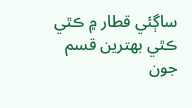ساڳئي قطار ۾ ڪٿي ڪٿي بهترين قسم جون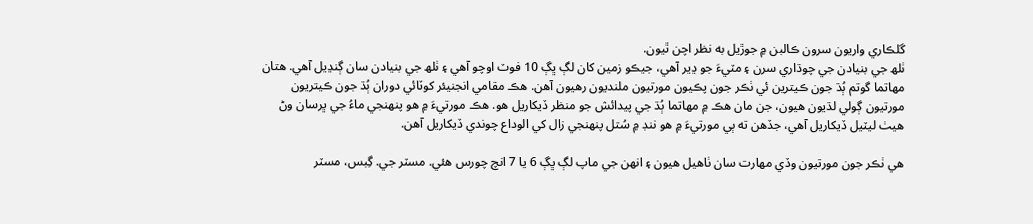گلڪاري واريون سرون ڪالبن ۾ جوڙيل به نظر اچن ٿيون.
ٺلھ جي بنيادن جي چوڌاري سرن ۽ مٽيءَ جو ڍير آهي، جيڪو زمين کان لڳ ڀڳ 10 فوٽ اوچو آهي ۽ ٺلھ جي بنيادن سان ڳنڍيل آهي. هتان مھاتما گوتم ٻُڌ جون ڪيترين ئي ٺڪر جون پڪيون مورتيون ملنديون رهيون آهن. هڪ مقامي انجنيئر کوٽائي دوران ٻُڌ جون ڪيتريون مورتيون ڳولي لڌيون هيون، جن مان هڪ ۾ مهاتما ٻُڌ جي پيدائش جو منظر ڏيکاريل هو. هڪ مورتيءَ ۾ هو پنهنجي ماءُ جي ڀرسان وڻ هيٺ ليٽيل ڏيکاريل آهي، جڏهن ته ٻي مورتيءَ ۾ هو ننڊ ۾ سُتل پنهنجي زال کي الوداع چوندي ڏيکاريل آهن.

هي ٺڪر جون مورتيون وڏي مھارت سان ٺاهيل هيون ۽ انهن جي ماپ لڳ ڀڳ 6 يا 7 انچ چورس هئي. مسٽر جي. گِبس، مسٽر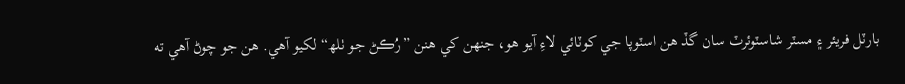بارٽل فريئر ۽ مسٽر شاسٽوئرٽ سان گڏ هن اسٽوپا جي کوٽائي لاءِ آيو هو، جنهن کي هنن ”رُڪڻ جو ٺلھ“ لکيو آهي. هن جو چوڻ آهي ته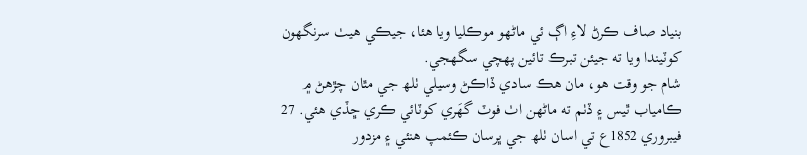بنياد صاف ڪرڻ لاءِ اڳ ئي ماڻهو موڪليا ويا هئا، جيڪي هيٺ سرنگهون کوٽيندا ويا ته جيئن تبرڪ تائين پهچي سگهجي.
شام جو وقت هو، مان هڪ سادي ڏاڪڻ وسيلي ٺلھ جي مٿان چڙهڻ ۾ ڪامياب ٿيس ۽ ڏٺم ته ماڻهن اٺ فوٽ گهَري کوٽائي ڪري ڇڏي هئي. 27 فيبروري 1852ع تي اسان ٺلھ جي ڀرسان ڪئمپ هنئي ۽ مزدور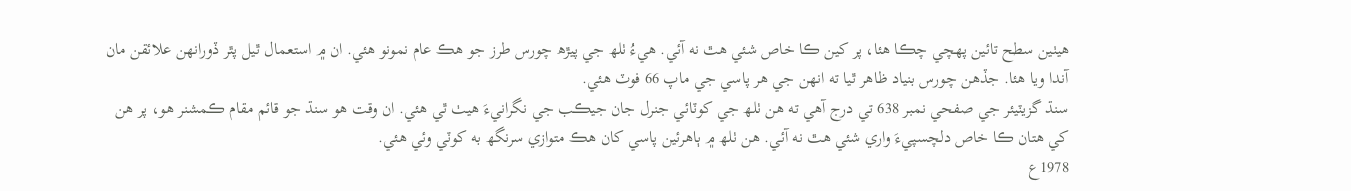هيٺين سطح تائين پهچي چڪا هئا، پر کين ڪا خاص شئي هٿ نه آئي. هيءُ ٺلھ جي پيڙھ چورس طرز جو هڪ عام نمونو هئي. ان ۾ استعمال ٿيل پٿر ڏورانهن علائقن مان آندا ويا هئا. جڏهن چورس بنياد ظاهر ٿيا ته انهن جي هر پاسي جي ماپ 66 فوٽ هئي.
سنڌ گزيٽيئر جي صفحي نمبر 638 تي درج آهي ته هن ٺلھ جي کوٽائي جنرل جان جيڪب جي نگرانيءَ هيٺ ٿي هئي. ان وقت هو سنڌ جو قائم مقام ڪمشنر هو، پر هن کي هتان ڪا خاص دلچسپيءَ واري شئي هٿ نه آئي. هن ٺلھ ۾ ٻاهرئين پاسي کان هڪ متوازي سرنگھ به کوٽي وئي هئي.
1978ع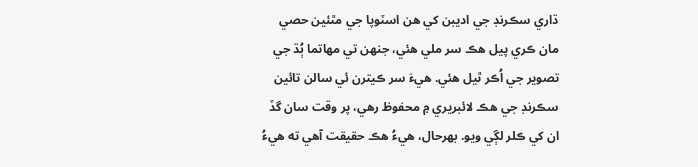ڌاري سڪرنڊ جي اديبن کي هن اسٽوپا جي مٿئين حصي مان ڪري پيل هڪ سر ملي هئي، جنهن تي مهاتما ٻُڌ جي تصوير جي اُڪر ٿيل هئي. هيءَ سر ڪيترن ئي سالن تائين سڪرنڊ جي هڪ لائبريري ۾ محفوظ رهي، پر وقت سان گڏ ان کي ڪلر لڳي ويو. بهرحال، هيءُ هڪ حقيقت آهي ته هيءُ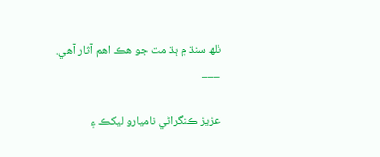ٺلھ سنڌ ۾ ٻڌ مت جو هڪ اهم آثار آهي.
___

عزيز ڪنگراڻي ناميارو ليکڪ ۽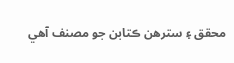محقق ۽ سترھن ڪتابن جو مصنف آھي